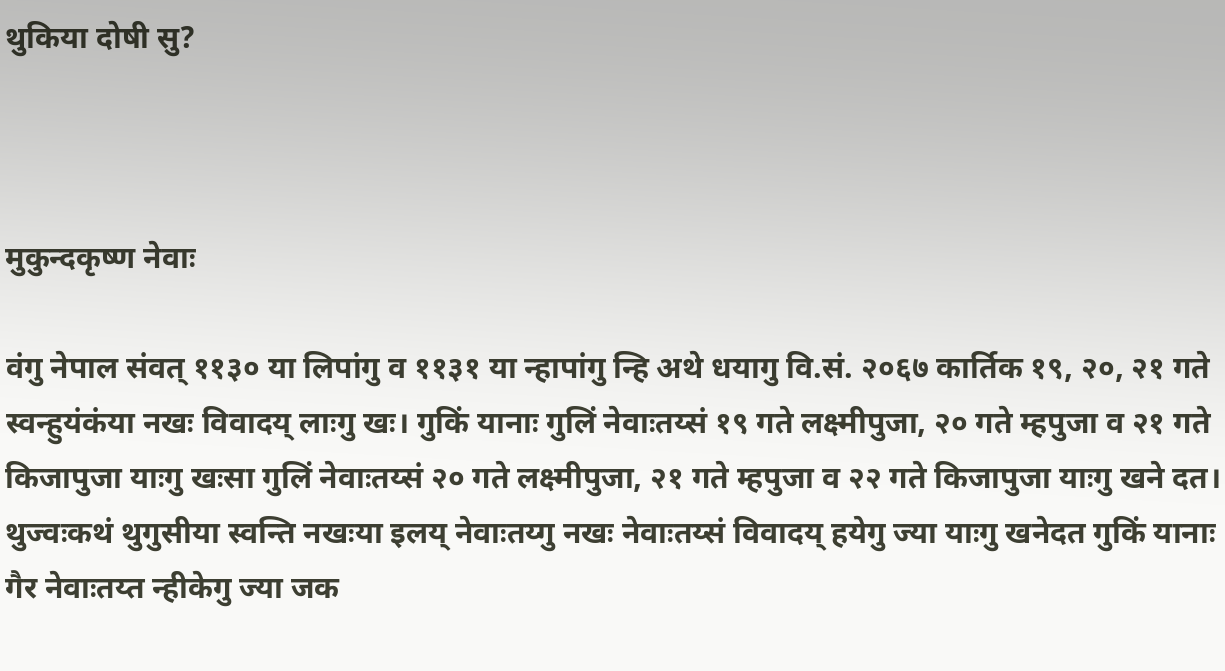थुकिया दोषी सु?



मुकुन्दकृष्ण नेवाः

वंगु नेपाल संवत् ११३० या लिपांगु व ११३१ या न्हापांगु न्हि अथे धयागु वि.सं. २०६७ कार्तिक १९, २०, २१ गते स्वन्हुयंकंया नखः विवादय् लाःगु खः। गुकिं यानाः गुलिं नेवाःतय्सं १९ गते लक्ष्मीपुजा, २० गते म्हपुजा व २१ गते किजापुजा याःगु खःसा गुलिं नेवाःतय्सं २० गते लक्ष्मीपुजा, २१ गते म्हपुजा व २२ गते किजापुजा याःगु खने दत। थुज्वःकथं थुगुसीया स्वन्ति नखःया इलय् नेवाःतय्गु नखः नेवाःतय्सं विवादय् हयेगु ज्या याःगु खनेदत गुकिं यानाः गैर नेवाःतय्त न्हीकेगु ज्या जक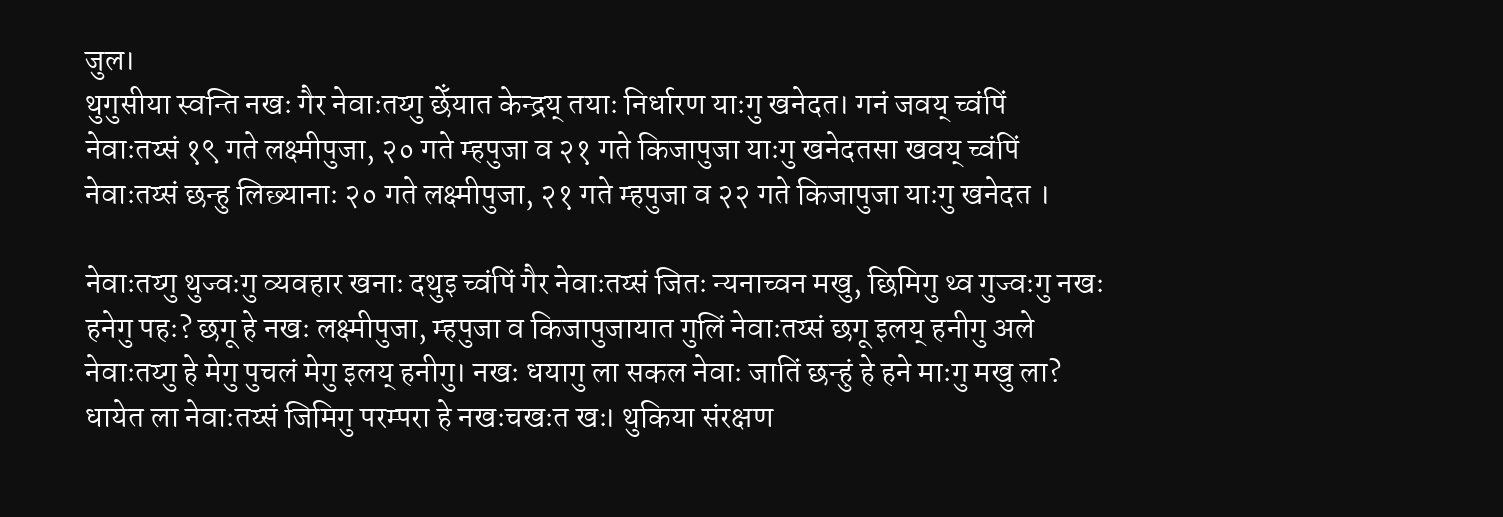जुल।
थुगुसीया स्वन्ति नखः गैर नेवाःतय्गु छेँयात केन्द्रय् तयाः निर्धारण याःगु खनेदत। गनं जवय् च्वंपिं नेवाःतय्सं १९ गते लक्ष्मीपुजा, २० गते म्हपुजा व २१ गते किजापुजा याःगु खनेदतसा खवय् च्वंपिं नेवाःतय्सं छन्हु लिछ्यानाः २० गते लक्ष्मीपुजा, २१ गते म्हपुजा व २२ गते किजापुजा याःगु खनेदत ।

नेवाःतय्गु थुज्वःगु व्यवहार खनाः दथुइ च्वंपिं गैर नेवाःतय्सं जितः न्यनाच्वन मखु, छिमिगु थ्व गुज्वःगु नखः हनेगु पहः? छगू हे नखः लक्ष्मीपुजा, म्हपुजा व किजापुजायात गुलिं नेवाःतय्सं छगू इलय् हनीगु अले नेवाःतय्गु हे मेगु पुचलं मेगु इलय् हनीगु। नखः धयागु ला सकल नेवाः जातिं छन्हुं हे हने माःगु मखु ला? धायेत ला नेवाःतय्सं जिमिगु परम्परा हे नखःचखःत खः। थुकिया संरक्षण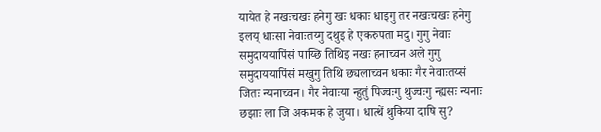यायेत हे नखःचखः हनेगु खः धकाः धाइगु तर नखःचखः हनेगु इलय् धाःसा नेवाःतय्गु दथुइ हे एकरुपता मदु। गुगु नेवाः समुदाययापिंसं पाय्छि तिथिइ नखः हनाच्वन अले गुगु समुदाययापिंसं मखुगु तिथि छ्यलाच्वन धकाः गैर नेवाःतय्सं जितः न्यनाच्वन। गैर नेवाःया न्हुतुं पिज्वःगु थुज्वःगु न्ह्यसः न्यनाः छझाः ला जि अकमक हे जुया। धात्थें थुकिया दाषि सु?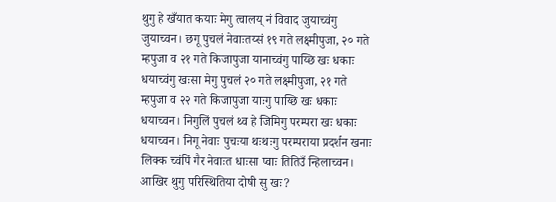थुगु हे खँयात कयाः मेगु त्वालय् नं विवाद जुयाच्वंगु जुयाच्वन। छगू पुचलं नेवाःतय्सं १९ गते लक्ष्मीपुजा, २० गते म्हपुजा व २१ गते किजापुजा यानाच्वंगु पाय्छि खः धकाः धयाच्वंगु खःसा मेगु पुचलं २० गते लक्ष्मीपुजा, २१ गते म्हपुजा व २२ गते किजापुजा याःगु पाय्छि खः धकाः धयाच्वन। निगुलिं पुचलं थ्व हे जिमिगु परम्परा खः धकाः धयाच्वन। निगू नेवाः पुचःया थःथःगु परम्पराया प्रदर्शन खनाः लिक्क च्वंपिं गैर नेवाःत धाःसा प्वाः तितिउँ न्हिलाच्वन। आखिर थुगु परिस्थितिया दोषी सु खः?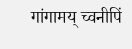गांगामय् च्वनीपिं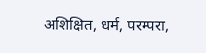अशिक्षित, धर्म, परम्परा,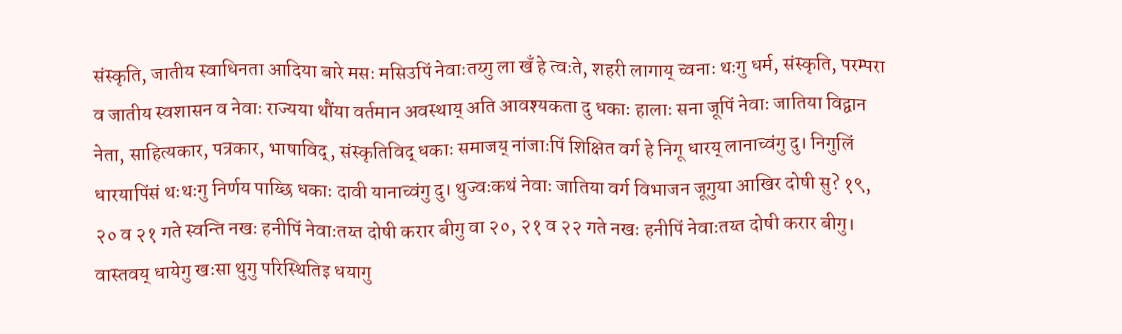संस्कृति, जातीय स्वाधिनता आदिया बारे मसः मसिउपिं नेवाःतय्गु ला खँ हे त्वःते, शहरी लागाय् च्वनाः थःगु धर्म, संस्कृति, परम्परा व जातीय स्वशासन व नेवाः राज्यया थौंया वर्तमान अवस्थाय् अति आवश्यकता दु धकाः हालाः सना जूपिं नेवाः जातिया विद्वान नेता, साहित्यकार, पत्रकार, भाषाविद्, संस्कृतिविद् धकाः समाजय् नांजाःपिं शिक्षित वर्ग हे निगू धारय् लानाच्वंगु दु। निगुलिं धारयापिंसं थःथःगु निर्णय पाय्छि धकाः दावी यानाच्वंगु दु। थुज्वःकथं नेवाः जातिया वर्ग विभाजन जूगुया आखिर दोषी सु? १९, २० व २१ गते स्वन्ति नखः हनीपिं नेवाःतय्त दोषी करार बीगु वा २०, २१ व २२ गते नखः हनीपिं नेवाःतय्त दोषी करार बीगु। वास्तवय् धायेगु खःसा थुगु परिस्थितिइ धयागु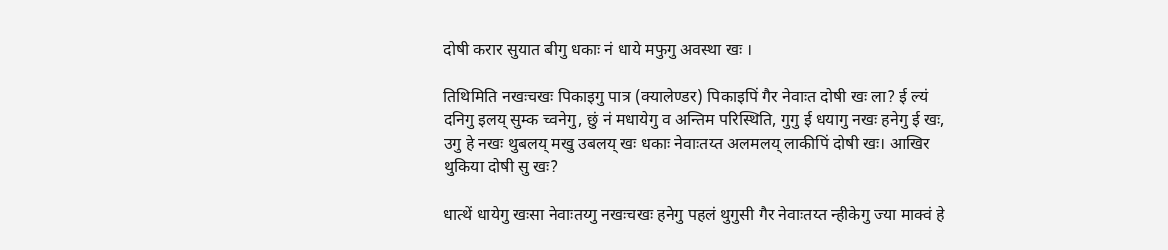दोषी करार सुयात बीगु धकाः नं धाये मफुगु अवस्था खः ।

तिथिमिति नखःचखः पिकाइगु पात्र (क्यालेण्डर) पिकाइपिं गैर नेवाःत दोषी खः ला? ई ल्यं दनिगु इलय् सुम्क च्वनेगु, छुं नं मधायेगु व अन्तिम परिस्थिति, गुगु ई धयागु नखः हनेगु ई खः, उगु हे नखः थुबलय् मखु उबलय् खः धकाः नेवाःतय्त अलमलय् लाकीपिं दोषी खः। आखिर थुकिया दोषी सु खः?

धात्थें धायेगु खःसा नेवाःतय्गु नखःचखः हनेगु पहलं थुगुसी गैर नेवाःतय्त न्हीकेगु ज्या माक्वं हे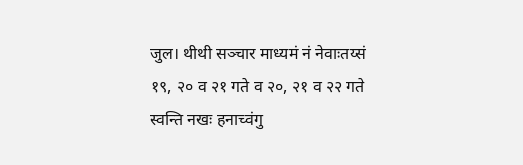जुल। थीथी सञ्चार माध्यमं नं नेवाःतय्सं १९, २० व २१ गते व २०, २१ व २२ गते स्वन्ति नखः हनाच्वंगु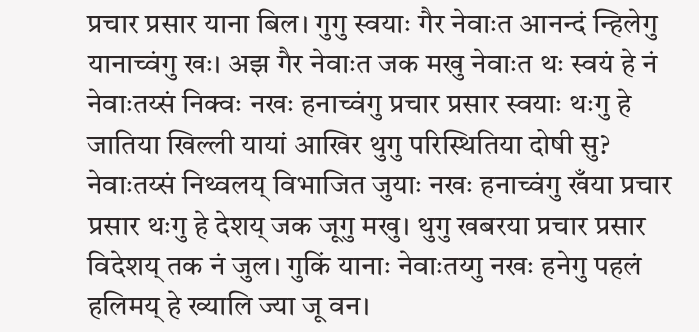प्रचार प्रसार याना बिल। गुगु स्वयाः गैर नेवाःत आनन्दं न्हिलेगु यानाच्वंगु खः। अझ गैर नेवाःत जक मखु नेवाःत थः स्वयं हे नं नेवाःतय्सं निक्वः नखः हनाच्वंगु प्रचार प्रसार स्वयाः थःगु हे जातिया खिल्ली यायां आखिर थुगु परिस्थितिया दोषी सु?
नेवाःतय्सं निथ्वलय् विभाजित जुयाः नखः हनाच्वंगु खँया प्रचार प्रसार थःगु हे देशय् जक जूगु मखु। थुगु खबरया प्रचार प्रसार विदेशय् तक नं जुल। गुकिं यानाः नेवाःतय्गु नखः हनेगु पहलं हलिमय् हे ख्यालि ज्या जू वन।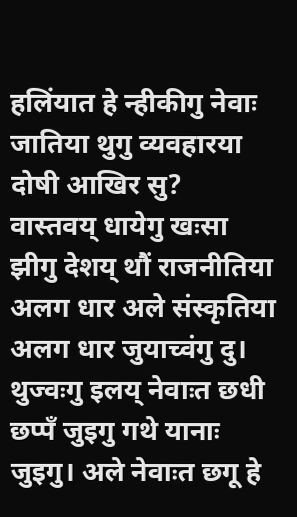हलिंयात हे न्हीकीगु नेवाः जातिया थुगु व्यवहारया दोषी आखिर सु?
वास्तवय् धायेगु खःसा झीगु देशय् थौं राजनीतिया अलग धार अले संस्कृतिया अलग धार जुयाच्वंगु दु। थुज्वःगु इलय् नेवाःत छधी छप्पँ जुइगु गथे यानाः जुइगु। अले नेवाःत छगू हे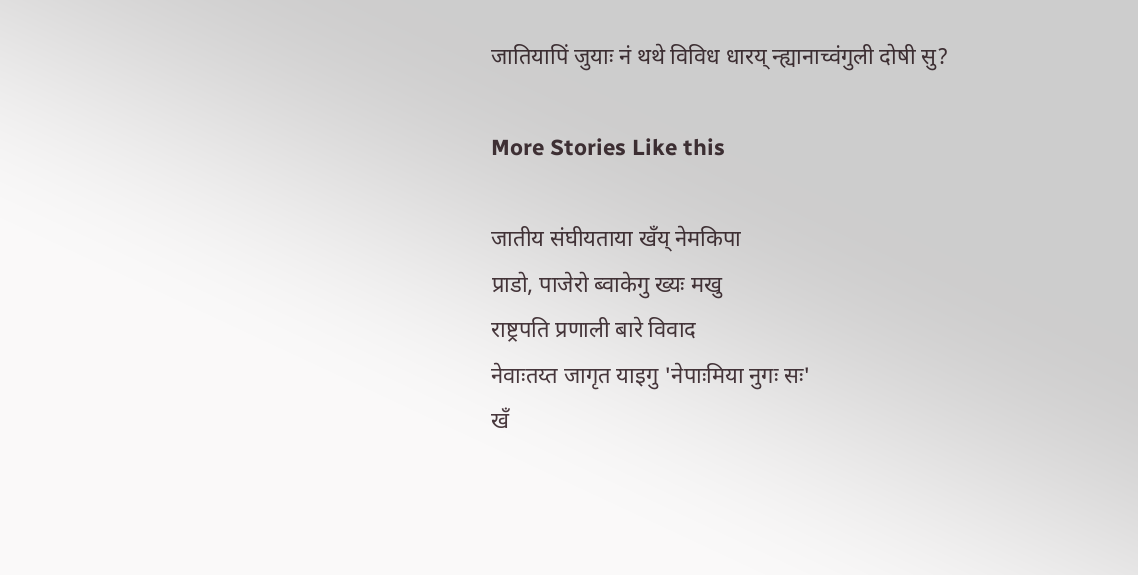जातियापिं जुयाः नं थथे विविध धारय् न्ह्यानाच्वंगुली दोषी सु?

More Stories Like this

जातीय संघीयताया खँय् नेमकिपा
प्राडो, पाजेरो ब्वाकेगु ख्यः मखु
राष्ट्रपति प्रणाली बारे विवाद
नेवाःतय्त जागृत याइगु 'नेपाःमिया नुगः सः'
खँ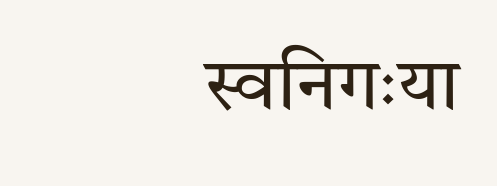स्वनिगःया